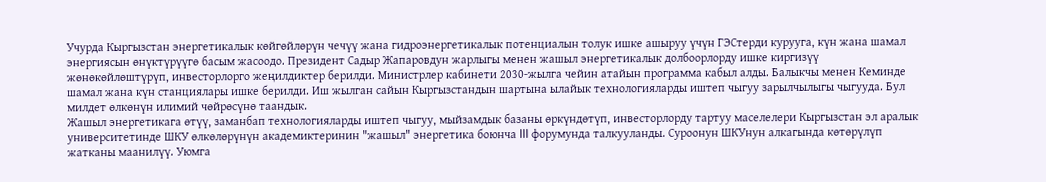Учурда Кыргызстан энергетикалык көйгөйлөрүн чечүү жана гидроэнергетикалык потенциалын толук ишке ашыруу үчүн ГЭСтерди курууга, күн жана шамал энергиясын өнүктүрүүгө басым жасоодо. Президент Садыр Жапаровдун жарлыгы менен жашыл энергетикалык долбоорлорду ишке киргизүү жөнөкөйлөштүрүп, инвесторлорго жеңилдиктер берилди. Министрлер кабинети 2030-жылга чейин атайын программа кабыл алды. Балыкчы менен Кеминде шамал жана күн станциялары ишке берилди. Иш жылган сайын Кыргызстандын шартына ылайык технологияларды иштеп чыгуу зарылчылыгы чыгууда. Бул милдет өлкөнүн илимий чөйрөсүнө таандык.
Жашыл энергетикага өтүү, заманбап технологияларды иштеп чыгуу, мыйзамдык базаны өркүндөтүп, инвесторлорду тартуу маселелери Кыргызстан эл аралык университетинде ШКУ өлкөлөрүнүн академиктеринин "жашыл" энергетика боюнча III форумунда талкууланды. Суроонун ШКУнун алкагында көтөрүлүп жатканы маанилүү. Уюмга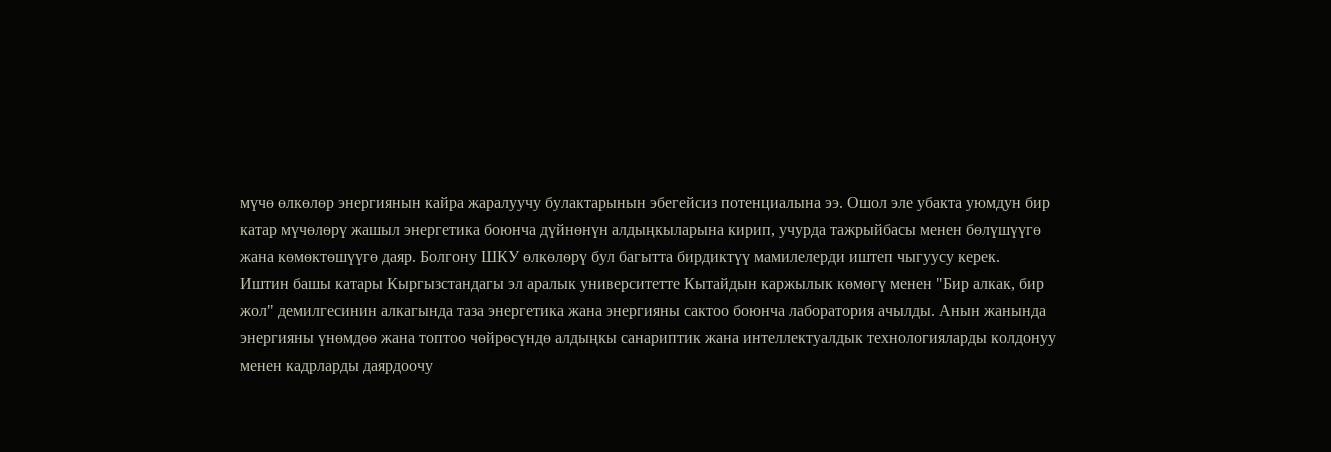мүчө өлкөлөр энергиянын кайра жаралуучу булактарынын эбегейсиз потенциалына ээ. Ошол эле убакта уюмдун бир катар мүчөлөрү жашыл энергетика боюнча дүйнөнүн алдыңкыларына кирип, учурда тажрыйбасы менен бөлүшүүгө жана көмөктөшүүгө даяр. Болгону ШКУ өлкөлөрү бул багытта бирдиктүү мамилелерди иштеп чыгуусу керек.
Иштин башы катары Кыргызстандагы эл аралык университетте Кытайдын каржылык көмөгү менен "Бир алкак, бир жол" демилгесинин алкагында таза энергетика жана энергияны сактоо боюнча лаборатория ачылды. Анын жанында энергияны үнөмдөө жана топтоо чөйрөсүндө алдыңкы санариптик жана интеллектуалдык технологияларды колдонуу менен кадрларды даярдоочу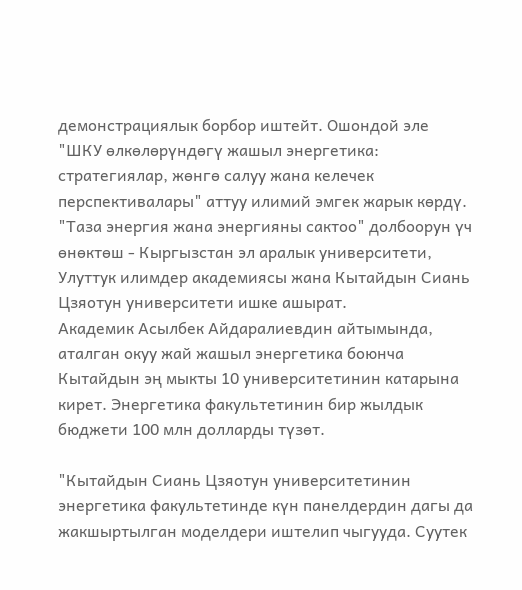демонстрациялык борбор иштейт. Ошондой эле "ШКУ өлкөлөрүндөгү жашыл энергетика: стратегиялар, жөнгө салуу жана келечек перспективалары" аттуу илимий эмгек жарык көрдү.
"Таза энергия жана энергияны сактоо" долбоорун үч өнөктөш - Кыргызстан эл аралык университети, Улуттук илимдер академиясы жана Кытайдын Сиань Цзяотун университети ишке ашырат.
Академик Асылбек Айдаралиевдин айтымында, аталган окуу жай жашыл энергетика боюнча Кытайдын эң мыкты 10 университетинин катарына кирет. Энергетика факультетинин бир жылдык бюджети 100 млн долларды түзөт.

"Кытайдын Сиань Цзяотун университетинин энергетика факультетинде күн панелдердин дагы да жакшыртылган моделдери иштелип чыгууда. Суутек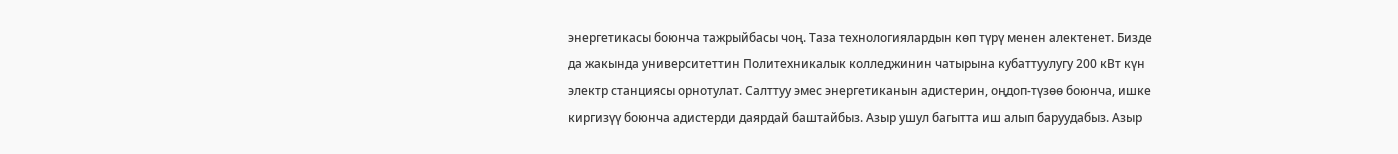энергетикасы боюнча тажрыйбасы чоң. Таза технологиялардын көп түрү менен алектенет. Бизде да жакында университеттин Политехникалык колледжинин чатырына кубаттуулугу 200 кВт күн электр станциясы орнотулат. Салттуу эмес энергетиканын адистерин, оңдоп-түзөө боюнча, ишке киргизүү боюнча адистерди даярдай баштайбыз. Азыр ушул багытта иш алып баруудабыз. Азыр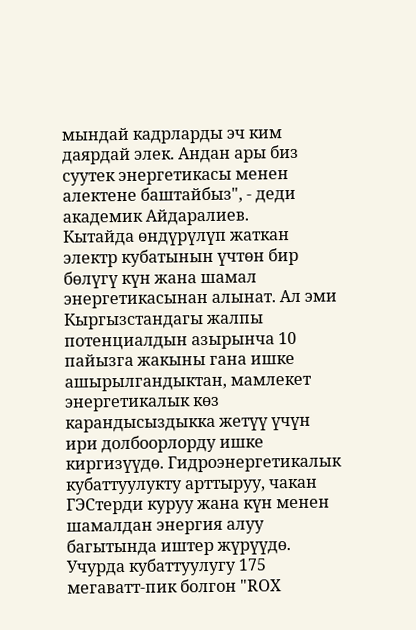мындай кадрларды эч ким даярдай элек. Андан ары биз суутек энергетикасы менен алектене баштайбыз", - деди академик Айдаралиев.
Кытайда өндүрүлүп жаткан электр кубатынын үчтөн бир бөлүгү күн жана шамал энергетикасынан алынат. Ал эми Кыргызстандагы жалпы потенциалдын азырынча 10 пайызга жакыны гана ишке ашырылгандыктан, мамлекет энергетикалык көз карандысыздыкка жетүү үчүн ири долбоорлорду ишке киргизүүдө. Гидроэнергетикалык кубаттуулукту арттыруу, чакан ГЭСтерди куруу жана күн менен шамалдан энергия алуу багытында иштер жүрүүдө.
Учурда кубаттуулугу 175 мегаватт-пик болгон "ROX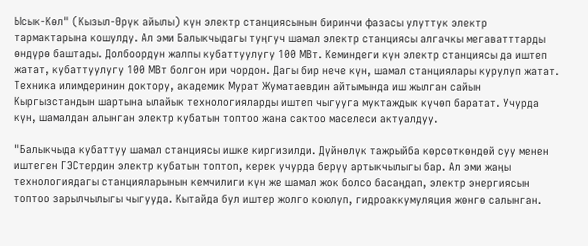Ысык-Көл" (Кызыл-Өрүк айылы) күн электр станциясынын биринчи фазасы улуттук электр тармактарына кошулду. Ал эми Балыкчыдагы туңгуч шамал электр станциясы алгачкы мегаватттарды өндүрө баштады. Долбоордун жалпы кубаттуулугу 100 МВт. Кеминдеги күн электр станциясы да иштеп жатат, кубаттуулугу 100 МВт болгон ири чордон. Дагы бир нече күн, шамал станциялары курулуп жатат.
Техника илимдеринин доктору, академик Мурат Жуматаевдин айтымында иш жылган сайын Кыргызстандын шартына ылайык технологияларды иштеп чыгууга муктаждык күчөп баратат. Учурда күн, шамалдан алынган электр кубатын топтоо жана сактоо маселеси актуалдуу.

"Балыкчыда кубаттуу шамал станциясы ишке киргизилди. Дүйнөлүк тажрыйба көрсөткөндөй суу менен иштеген ГЭСтердин электр кубатын топтоп, керек учурда берүү артыкчылыгы бар. Ал эми жаңы технологиядагы станцияларынын кемчилиги күн же шамал жок болсо басаңдап, электр энергиясын топтоо зарылчылыгы чыгууда. Кытайда бул иштер жолго коюлуп, гидроаккумуляция жөнгө салынган.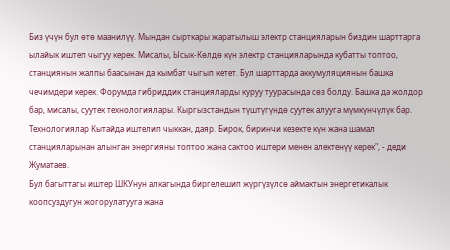Биз үчүн бул өтө маанилүү. Мындан сырткары жаратылыш электр станцияларын биздин шарттарга ылайык иштеп чыгуу керек. Мисалы, Ысык-Көлдө күн электр станцияларында кубатты топтоо, станциянын жалпы баасынан да кымбат чыгып кетет. Бул шарттарда аккумуляциянын башка чечимдери керек. Форумда гибриддик станцияларды куруу туурасында сөз болду. Башка да жолдор бар, мисалы, суутек технологиялары. Кыргызстандын түштүгүндө суутек алууга мүмкүнчүлүк бар. Технологиялар Кытайда иштелип чыккан, даяр. Бирок, биринчи кезекте күн жана шамал станцияларынан алынган энергияны топтоо жана сактоо иштери менен алектенүү керек", - деди Жуматаев.
Бул багыттагы иштер ШКУнун алкагында биргелешип жүргүзүлсө аймактын энергетикалык коопсуздугун жогорулатууга жана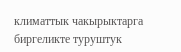климаттык чакырыктарга биргеликте туруштук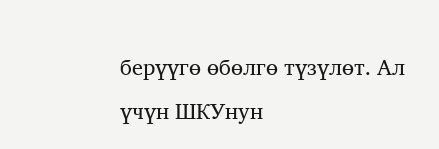берүүгө өбөлгө түзүлөт. Ал үчүн ШКУнун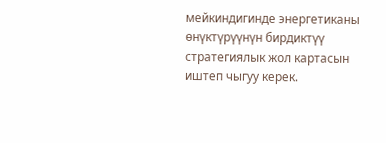мейкиндигинде энергетиканы өнүктүрүүнүн бирдиктүү стратегиялык жол картасын иштеп чыгуу керек.